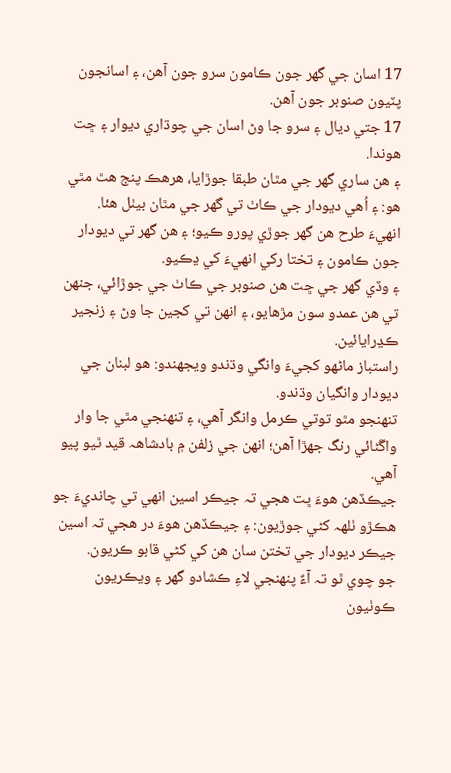17 اسان جي گهر جون ڪامون سرو جون آهن، ۽ اسانجون پٽيون صنوبر جون آهن.
17 جتي ديال ۽ سرو جا وڻ اسان جي چوڌاري ديوار ۽ ڇت هوندا.
۽ هن ساري گهر جي مٿان طبقا جوڙايا، هرهڪ پنج هٿ مٿي هو: ۽ اُهي ديودار جي ڪاٺ تي گهر جي مٿان بيٺل هئا.
انهيءَ طرح هن گهر جوڙي پورو ڪيو؛ ۽ هن گهر تي ديودار جون ڪامون ۽ تختا رکي انهيءَ کي ڍڪيو.
۽ وڏي گهر جي ڇت هن صنوبر جي ڪاٺ جي جوڙائي، جنهن تي هن عمدو سون مڙهايو، ۽ انهن تي کجين جا وڻ ۽ زنجير ڪڍرايائين.
راستباز ماڻهو کجيءَ وانگي وڌندو ويجهندو: هو لبنان جي ديودار وانگيان وڌندو.
تنهنجو مٿو توتي ڪرمل وانگر آهي، ۽ تنهنجي مٿي جا وار واڱڻائي رنگ جهڙا آهن؛ انهن جي زلفن ۾ بادشاهہ قيد ٿيو پيو آهي.
جيڪڏهن هوءَ ڀت هجي تہ جيڪر اسين انهي تي چانديءَ جو هڪڙو ٺلهہ کڻي جوڙيون: ۽ جيڪڏهن هوءَ در هجي تہ اسين جيڪر ديودار جي تختن سان هن کي کڻي قابو ڪريون.
جو چوي ٿو تہ آءٌ پنهنجي لاءِ ڪشادو گهر ۽ ويڪريون ڪوٺيون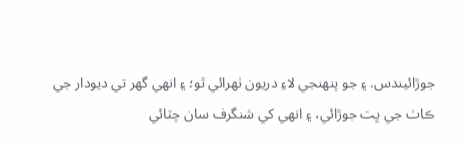جوڙائيندس. ۽ جو پنهنجي لاءِ دريون ٺهرائي ٿو؛ ۽ انهي گهر تي ديودار جي ڪاٺ جي ڀت جوڙائي، ۽ انهي کي شنگرف سان چٽائي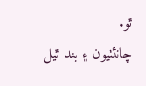ٿو.
چانئٺيون ۽ بند ٿيل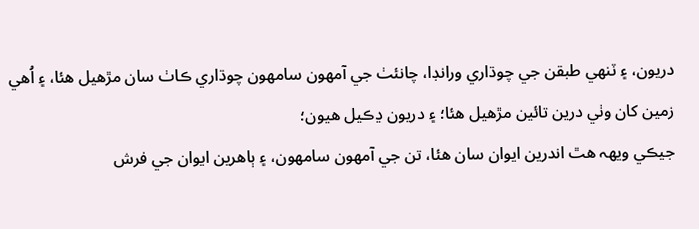دريون، ۽ ٽنهي طبقن جي چوڌاري ورانڊا، چانئٺ جي آمهون سامهون چوڌاري ڪاٺ سان مڙهيل هئا، ۽ اُهي زمين کان وٺي درين تائين مڙهيل هئا؛ ۽ دريون ڍڪيل هيون؛
جيڪي ويهہ هٿ اندرين ايوان سان هئا، تن جي آمهون سامهون، ۽ ٻاهرين ايوان جي فرش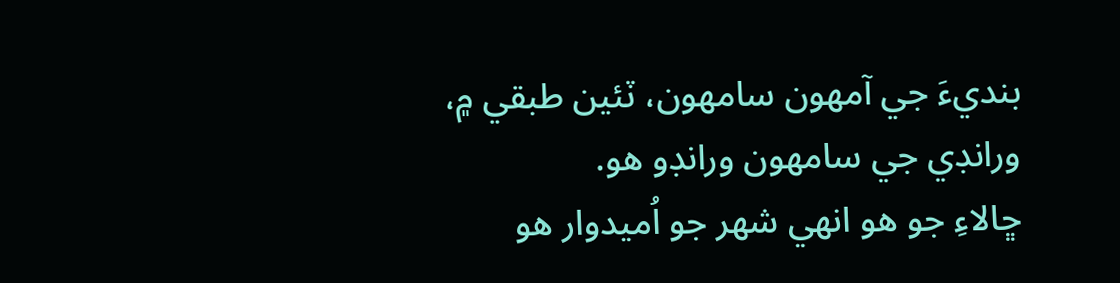بنديءَ جي آمهون سامهون، ٽئين طبقي ۾، ورانڊي جي سامهون ورانڊو هو.
ڇالاءِ جو هو انهي شهر جو اُميدوار هو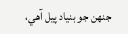جنهن جو بنياد پيل آهي،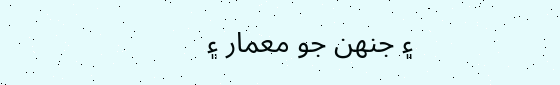۽ جنهن جو معمار ۽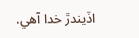اڏيندڙ خدا آهي.